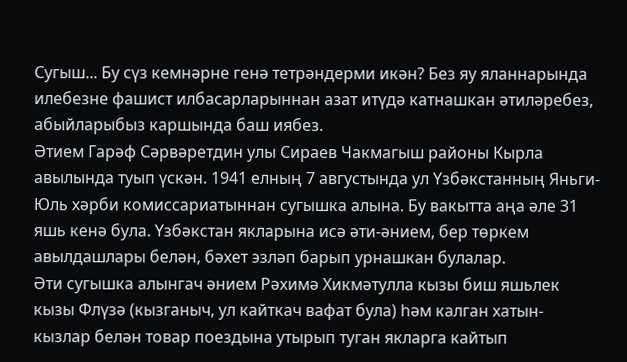Сугыш... Бу сүз кемнәрне генә тетрәндерми икән? Без яу яланнарында илебезне фашист илбасарларыннан азат итүдә катнашкан әтиләребез, абыйларыбыз каршында баш иябез.
Әтием Гарәф Сәрвәретдин улы Сираев Чакмагыш районы Кырла авылында туып үскән. 1941 елның 7 августында ул Үзбәкстанның Яньги-Юль хәрби комиссариатыннан сугышка алына. Бу вакытта аңа әле 31 яшь кенә була. Үзбәкстан якларына исә әти-әнием, бер төркем авылдашлары белән, бәхет эзләп барып урнашкан булалар.
Әти сугышка алынгач әнием Рәхимә Хикмәтулла кызы биш яшьлек кызы Флүзә (кызганыч, ул кайткач вафат була) һәм калган хатын-кызлар белән товар поездына утырып туган якларга кайтып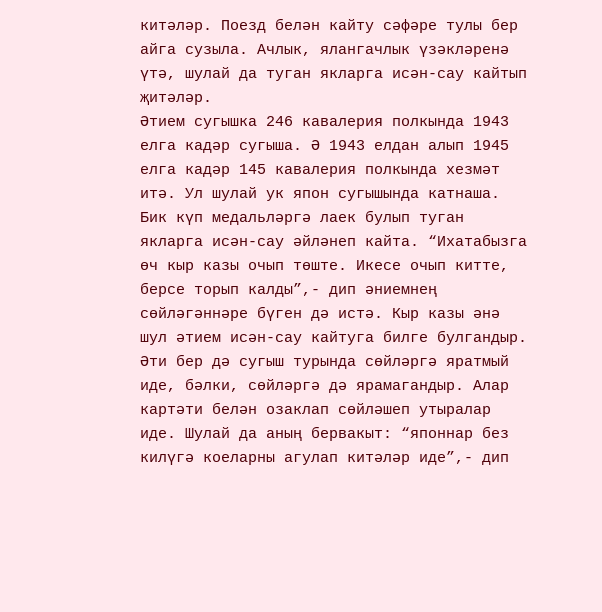китәләр. Поезд белән кайту сәфәре тулы бер айга сузыла. Ачлык, ялангачлык үзәкләренә үтә, шулай да туган якларга исән-сау кайтып җитәләр.
Әтием сугышка 246 кавалерия полкында 1943 елга кадәр сугыша. Ә 1943 елдан алып 1945 елга кадәр 145 кавалерия полкында хезмәт итә. Ул шулай ук япон сугышында катнаша. Бик күп медальләргә лаек булып туган якларга исән-сау әйләнеп кайта. “Ихатабызга өч кыр казы очып төште. Икесе очып китте, берсе торып калды”,- дип әниемнең сөйләгәннәре бүген дә истә. Кыр казы әнә шул әтием исән-сау кайтуга билге булгандыр.
Әти бер дә сугыш турында сөйләргә яратмый иде, бәлки, сөйләргә дә ярамагандыр. Алар картәти белән озаклап сөйләшеп утыралар иде. Шулай да аның бервакыт: “японнар без килүгә коеларны агулап китәләр иде”,- дип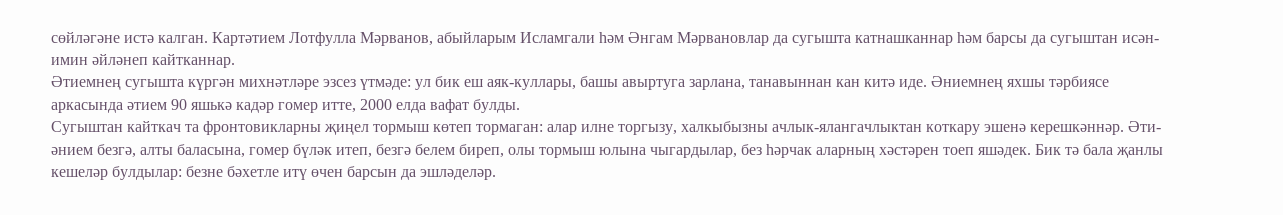сөйләгәне истә калган. Картәтием Лотфулла Мәрванов, абыйларым Исламгали һәм Әнгам Мәрвановлар да сугышта катнашканнар һәм барсы да сугыштан исән-имин әйләнеп кайтканнар.
Әтиемнең сугышта күргән михнәтләре эзсез үтмәде: ул бик еш аяк-куллары, башы авыртуга зарлана, танавыннан кан китә иде. Әниемнең яхшы тәрбиясе аркасында әтием 90 яшькә кадәр гомер итте, 2000 елда вафат булды.
Сугыштан кайткач та фронтовикларны җиңел тормыш көтеп тормаган: алар илне торгызу, халкыбызны ачлык-ялангачлыктан коткару эшенә керешкәннәр. Әти-әнием безгә, алты баласына, гомер бүләк итеп, безгә белем биреп, олы тормыш юлына чыгардылар, без һәрчак аларның хәстәрен тоеп яшәдек. Бик тә бала җанлы кешеләр булдылар: безне бәхетле итү өчен барсын да эшләделәр.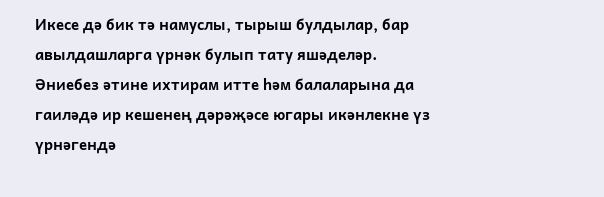Икесе дә бик тә намуслы, тырыш булдылар, бар авылдашларга үрнәк булып тату яшәделәр. Әниебез әтине ихтирам итте һәм балаларына да гаиләдә ир кешенең дәрәҗәсе югары икәнлекне үз үрнәгендә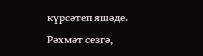күрсәтеп яшәде.
Рәхмәт сезгә,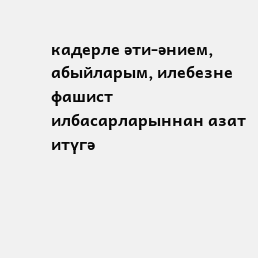кадерле әти-әнием, абыйларым, илебезне фашист илбасарларыннан азат итүгә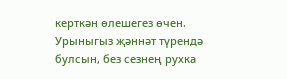керткән өлешегез өчен. Урыныгыз җәннәт түрендә булсын, без сезнең рухка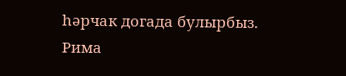һәрчак догада булырбыз.
Рима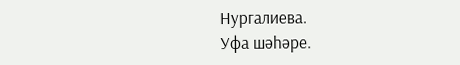Нургалиева.
Уфа шәһәре.